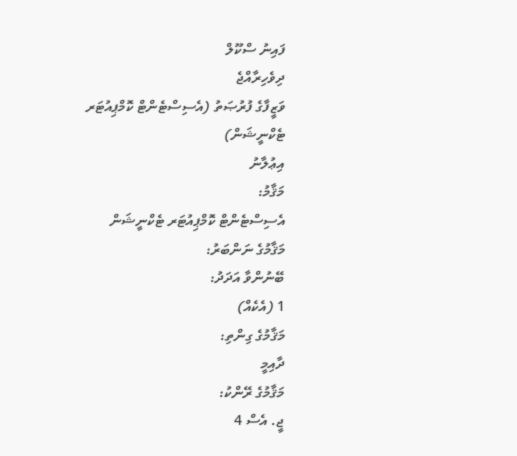ފައިނު ސްކޫލް
ދިވެހިރާއްޖެ
ވަޒީފާގެ ފުރުޞަތު (އެސިސްޓެންޓް ކޮމްޕިއުޓަރ ޓެކްނީޝަން)
އިޢުލާނު
މަޤާމު:
އެސިސްޓެންޓް ކޮމްޕިއުޓަރ ޓެކްނީޝަން
މަޤާމުގެ ނަންބަރު:
ބޭނުންވާ އަދަދު:
1 (އެކެއް)
މަޤާމުގެ ގިންތި:
ދާއިމީ
މަޤާމުގެ ރޭންކު:
ޖީ. އެސް 4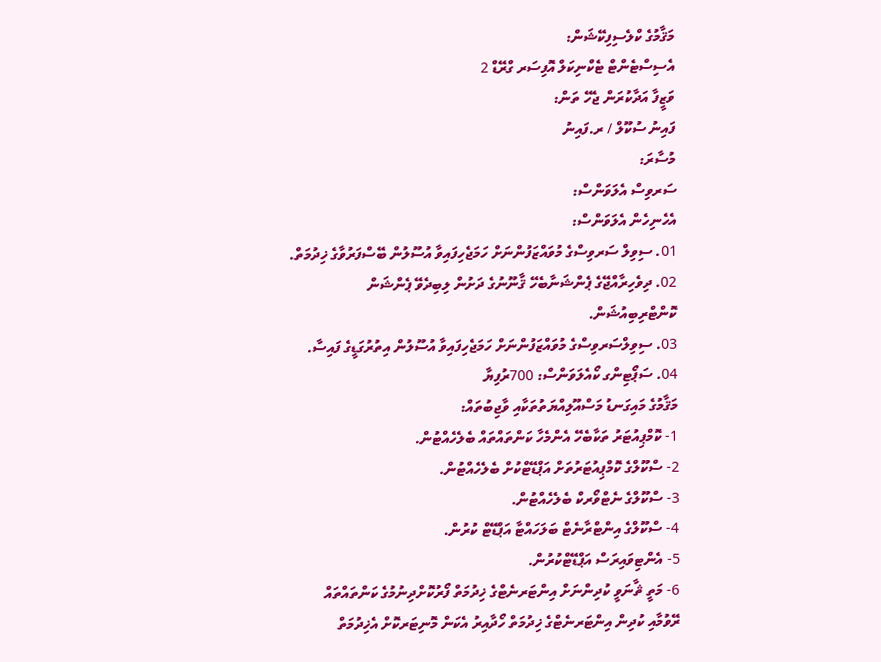މަޤާމުގެ ކްލެސިފިކޭޝަން:
އެސިސްޓެންޓް ޓެކްނިކަލް އޮފިސަރ ގްރޭޑް 2
ވަޒީފާ އަދާކުރަން ޖެހޭ ތަން:
ފައިނު ސުކޫލް / ރ.ފައިނު
މުސާރަ:
ސަރވިސް އެލަވަންސް:
އެހެނިހެން އެލަވަންސް:
01. ސިވިލް ސަރވިސްގެ މުވައްޒަފުންނަށް ހަމަޖެހިފައިވާ އުސޫލުން ބޭސްފަރުވާގެ ޚިދުމަތް.
02. ދިވެހިރާއްޖޭގެ ޕެންޝަނާބެހޭ ޤާނޫނުގެ ދަށުން ލިބިދެވޭ ޕެންޝަން ކޮންޓްރިބިއުޝަން.
03. ސިވިލްސަރވިސްގެ މުވައްޒަފުންނަށް ހަމަޖެހިފައިވާ އުސޫލުން އިތުރުގަޑީގެ ފައިސާ.
04. ސަޕޯޓިންގ ކޯއެލަވަންސް: 700ރުފިޔާ
މަޤާމުގެ މައިގަނޑު މަސްއޫލިއްޔަތުތަކާއި ވާޖިބުތައް:
1- ކޮމްޕިއުޓަރު ތަކާބެހޭ އެންމެހާ ކަންތައްތައް ބެލެހެއްޓުން.
2- ސްކޫލްގެ ކޮމްޕިއުޓަރުތަށް އަޕްޑޭޓްކުށް ބެލެހެއްޓުން.
3- ސްކޫލްގެ ނެޓްވޯރކް ބެލެހެއްޓުން.
4- ސްކޫލްގެ އިންޓްރާނެޓް ބަލަހައްޓާ އަޕްޑޭޓް ކުރުން.
5- އެންޓިވައިރަސް އަޕްޑޭޓްކުރުން.
6- މަތީ ޘާނަވީ ކުދިންނަށް އިންޓަރނެޓްގެ ޚިދުމަތް ފޯރުކޮށްދިނުމުގެ ކަންތައްތައް ރޭވުމާއި ކުދިން އިންޓަރނެޓްގެ ޚިދުމަތް ހޯދާއިރު އެކަން މޮނިޓަރކޮށް އެޚިދުމަތް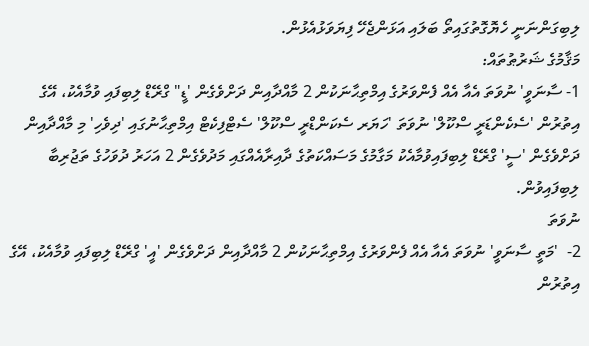ލިބިގަންނަނީ ހެޔޮގޮތުގައިތޯ ބަލައި އަޅަންޖެހޭ ފިޔަވަޅުއެޅުން.
މަޤާމުގެ ޝަރުޠުތައް:
1- ސާނަވީ' ނުވަތަ އެއާ އެއް ފެންވަރުގެ އިމްތިޙާނަކުން 2 މާއްދާއިން ދަށްވެގެން 'ޑީ" ގްރޭޑް ލިބިފައި ވުމާއެކު، އޭގެ އިތުރުން 'ސެކެންޑަރީ ސްކޫލް' ނުވަތަ 'ހަޔަރ ސެކަންޑްރީ ސްކޫލް' ސެޓްފިކެޓް އިމްތިޙާނުގައި 'ދިވެހި' މި މާއްދާއިން ދަށްވެގެން 'ސީ' ގްރޭޑް ލިބިފައިވުމާއެކު މަގާމުގެ މަސައްކަތުގެ ދާއިރާއެއްގައި މަދުވެގެން 2 އަހަރު ދުވަހުގެ ތަޖުރިބާ ލިބިފައިވުން.
ނުވަތަ
2-  'މަތީ ސާނަވީ' ނުވަތަ އެއާ އެއް ފެންވަރުގެ އިމްތިޙާނަކުން 2 މާއްދާއިން ދަށްވެގެން 'އީ' ގްރޭޑް ލިބިފައި ވުމާއެކު، އޭގެ އިތުރުން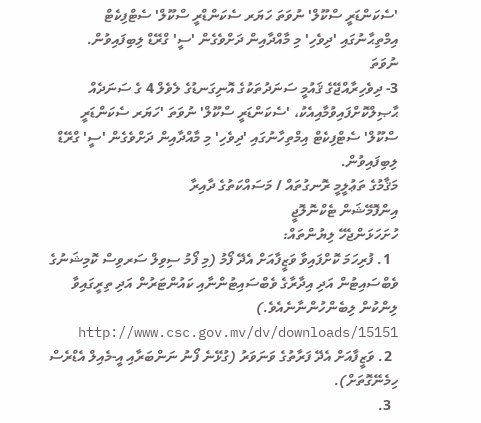'ސެކަންޑަރީ ސްކޫލް' ނުވަތަ ހަޔަރ ސެކަންޑްރީ ސްކޫލް' ސެޓްފިކެޓް އިމްތިޙާނުގައި 'ދިވެހި' މި މާއްދާއިން ދަށްވެގެން 'ސީ' ގްރޭޑް ލިބިފައިވުން.
ނުވަތަ
3- ދިވެހިރާއްޖޭގެ ޤައުމީ ސަނަދުތަކުގެ އޮނިގަނޑުގެ ލެވެލް 4 ގެ ސަނަދެއް ޙާޞިލްކޮށްފައިވުމާއިއެކު، 'ސެކަންޑަރީ ސްކޫލް' ނުވަތަ 'ހަޔަރ ސެކަންޑަރީ ސްކޫލް' ސެޓްފިކެޓް އިމްތިހާނުގައި 'ދިވެހި' މި މާއްދާއިން ދަށްވެގެން 'ސީ' ގްރޭޑް ލިބިފައިވުން.
މަޤާމުގެ ތަޢުލީމީ ރޮނގުތައް / މަސައްކަތުގެ ދާއިރާ
އިންފޮމޭޝަން ޓެކްނޮލޮޖީ
ހުށަހަޅަންޖެހޭ ލިޔުންތައް:
  1. ފުރިހަމަ ކޮށްފައިވާ ވަޒީފާއަށް އެދޭ ފޯމު (މި ފޯމު ސިވިލް ސަރވިސް ކޮމިޝަނުގެ ވެބްސައިޓުން އަދި އިދާރާގެ ވެބްސައިޓުންނާއި ކައުންޓަރުން އަދި ތިރީގައިވާ ލިންކުން ލިބެންހުންނާނެއެވެ.) http://www.csc.gov.mv/dv/downloads/15151
  2. ވަޒީފާއަށް އެދޭ ފަރާތުގެ ވަނަވަރު (ގުޅޭނެ ފޯނު ނަންބަރާއި އީ-މެއިލް އެޑްރެސް ހިމެނޭގޮތަށް).
  3.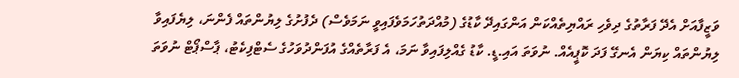ވަޒީފާއަށް އެދޭ ފަރާތުގެ ދިވެހި ރައްޔިތެއްކަން އަންގައިދޭ ކާޑުގެ (މުއްދަތުހަމަވެފައިވީ ނަމަވެސް) ދެފުށުގެ ލިޔުންތައް ފެންނަ، ލިޔެފައިވާ ލިޔުންތައް ކިޔަން އެނގޭ ފަދަ ކޮޕީއެއް. ނުވަތަ އައި.ޑީ. ކާޑު ގެއްލިފައިވާ ނަމަ، އެ ފަރާތެއްގެ އުފަންދުވަހުގެ ސެޓްފިކެޓު، ޕާސްޕޯޓް ނުވަތަ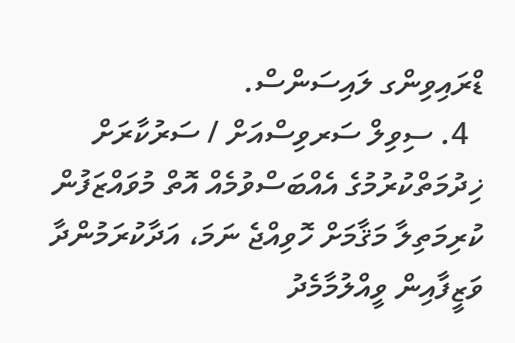ޑްރައިވިންގ ލައިސަންސް.
  4. ސިވިލް ސަރވިސްއަށް / ސަރުކާރަށް ޚިދުމަތްކުރުމުގެ އެއްބަސްވުމެއް އޮތް މުވައްޒަފުން ކުރިމަތިލާ މަޤާމަށް ހޮވިއްޖެ ނަމަ، އަދާކުރަމުންދާ ވަޒީފާއިން ވީއްލުމާމެދު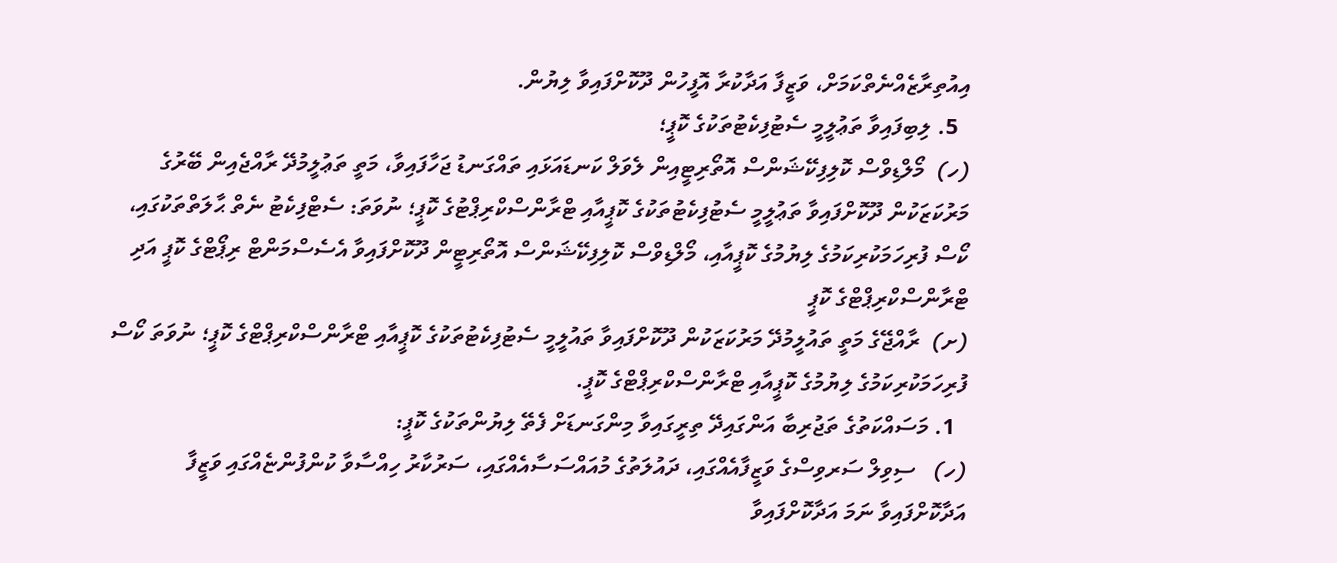އިއުތިރާޒެއްނެތްކަމަށް، ވަޒީފާ އަދާކުރާ އޮފީހުން ދޫކޮށްފައިވާ ލިޔުން.
  5. ލިބިފައިވާ ތަޢުލީމީ ސެޓުފިކެޓުތަކުގެ ކޮޕީ؛
(ހ)  މޯލްޑިވްސް ކޮލިފިކޭޝަންސް އޮތޯރިޓީއިން ލެވަލް ކަނޑައަޅައި ތައްގަނޑު ޖަހާފައިވާ، މަތީ ތަޢުލީމުދޭ ރާއްޖެއިން ބޭރުގެ މަރުކަޒަކުން ދޫކޮށްފައިވާ ތަޢުލީމީ ސެޓުފިކެޓުތަކުގެ ކޮޕީއާއި ޓްރާންސްކްރިޕްޓުގެ ކޮޕީ؛ ނުވަތަ: ސެޓްފިކެޓު ނެތް ޙާލަތްތަކުގައި، ކޯސް ފުރިހަމަކުރިކަމުގެ ލިޔުމުގެ ކޮޕީއާއި، މޯލްޑިވްސް ކޮލިފިކޭޝަންސް އޮތޯރިޓީން ދޫކޮށްފައިވާ އެސެސްމަންޓް ރިޕޯޓްގެ ކޮޕީ އަދި ޓްރާންސްކްރިޕްޓްގެ ކޮޕީ
(ށ)  ރާއްޖޭގެ މަތީ ތައުލީމުދޭ މަރުކަޒަކުން ދޫކޮށްފައިވާ ތައުލީމީ ސެޓުފިކެޓުތަކުގެ ކޮޕީއާއި ޓްރާންސްކްރިޕްޓްގެ ކޮޕީ؛ ނުވަތަ ކޯސް ފުރިހަމަކުރިކަމުގެ ލިޔުމުގެ ކޮޕީއާއި ޓްރާންސްކްރިޕްޓްގެ ކޮޕީ.
  1. މަސައްކަތުގެ ތަޖުރިބާ އަންގައިދޭ ތިރީގައިވާ މިންގަނޑަށް ފެތޭ ލިޔުންތަކުގެ ކޮޕީ:
(ހ)   ސިވިލް ސަރވިސްގެ ވަޒީފާއެއްގައި، ދައުލަތުގެ މުއައްސަސާއެއްގައި، ސަރުކާރު ހިއްސާވާ ކުންފުންޏެއްގައި ވަޒީފާ އަދާކޮށްފައިވާ ނަމަ އަދާކޮށްފައިވާ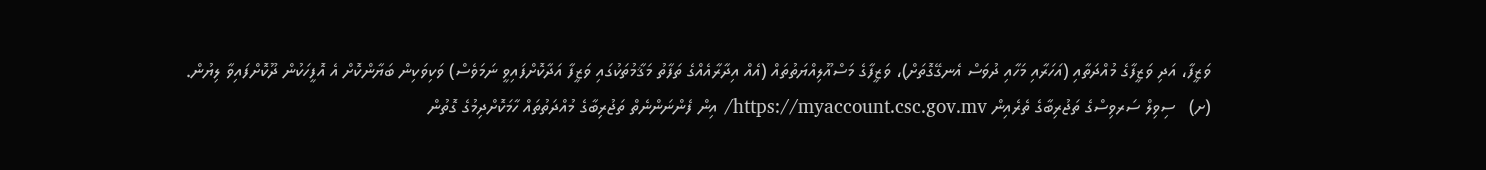ވަޒީފާ، އަދި ވަޒީފާގެ މުއްދަތާއި (އަހަރާއި މަހާއި ދުވަސް އެނގޭގޮތަށް)، ވަޒީފާގެ މަސްއޫލިއްޔަތުތައް (އެއް އިދާރާއެއްގެ ތަފާތު މަޤާމުތަކުގައި ވަޒީފާ އަދާކޮށްފައިވީ ނަމަވެސް) ވަކިވަކިން ބަޔާންކޮށް އެ އޮފީހަކުން ދޫކޮށްފައިވާ ލިޔުން.
(ށ)   ސިވިލް ސަރވިސްގެ ތަޖުރިބާގެ ތެރެއިން https://myaccount.csc.gov.mv/ އިން ފެންނަންނެތް ތަޖުރިބާގެ މުއްދަތުތައް ހާމަކޮށްދިމުގެ ގޮތުން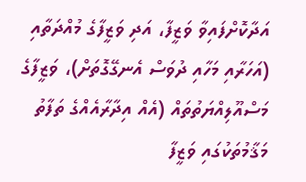އަދާކޮށްފައިވާ ވަޒީފާ، އަދި ވަޒީފާގެ މުއްދަތާއި (އަހަރާއި މަހާއި ދުވަސް އެނގޭގޮތަށް)، ވަޒީފާގެ މަސްއޫލިއްޔަތުތައް (އެއް އިދާރާއެއްގެ ތަފާތު މަޤާމުތަކުގައި ވަޒީފާ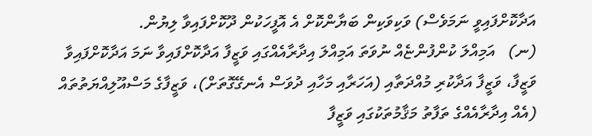އަދާކޮށްފައިވީ ނަމަވެސް) ވަކިވަކިން ބަޔާންކޮށް އެ އޮފީހަކުން ދޫކޮށްފައިވާ ލިޔުން.
(ނ)   އަމިއްލަ ކުންފުންޏެއް ނުވަތަ އަމިއްލަ އިދާރާއެއްގައި ވަޒީފާ އަދާކޮށްފައިވާ ނަމަ އަދާކޮށްފައިވާ ވަޒީފާ، ވަޒީފާ އަދާކުރި މުއްދަތާއި (އަހަރާއި މަހާއި ދުވަސް އެނގޭގޮތަށް)، ވަޒީފާގެ މަސްއޫލިއްޔަތުތައް (އެއް އިދާރާއެއްގެ ތަފާތު މަޤާމުތަކުގައި ވަޒީފާ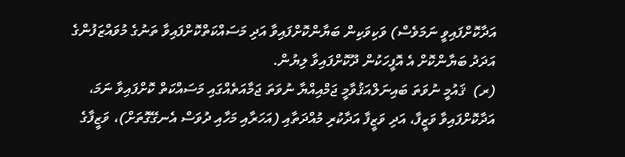އަދާކޮށްފައިވީ ނަމަވެސް) ވަކިވަކިން ބަޔާންކޮށްފައިވާ އަދި މަސައްކަތްކޮށްފައިވާ ތަނުގެ މުވައްޒަފުންގެ އަދަދު ބަޔާންކޮށް އެ އޮފީހަކުން ދޫކޮށްފައިވާ ލިޔުން.
(ރ)  ޤައުމީ ނުވަތަ ބައިނަލްއަޤުވާމީ ޖަމްއިއްޔާ ނުވަތަ ޖަމާއަތެއްގައި މަސައްކަތް ކޮށްފައިވާ ނަމަ، އަދާކޮށްފައިވާ ވަޒީފާ، އަދި ވަޒީފާ އަދާކުރި މުއްދަތާއި (އަހަރާއި މަހާއި ދުވަސް އެނގޭގޮތަށް)، ވަޒީފާގެ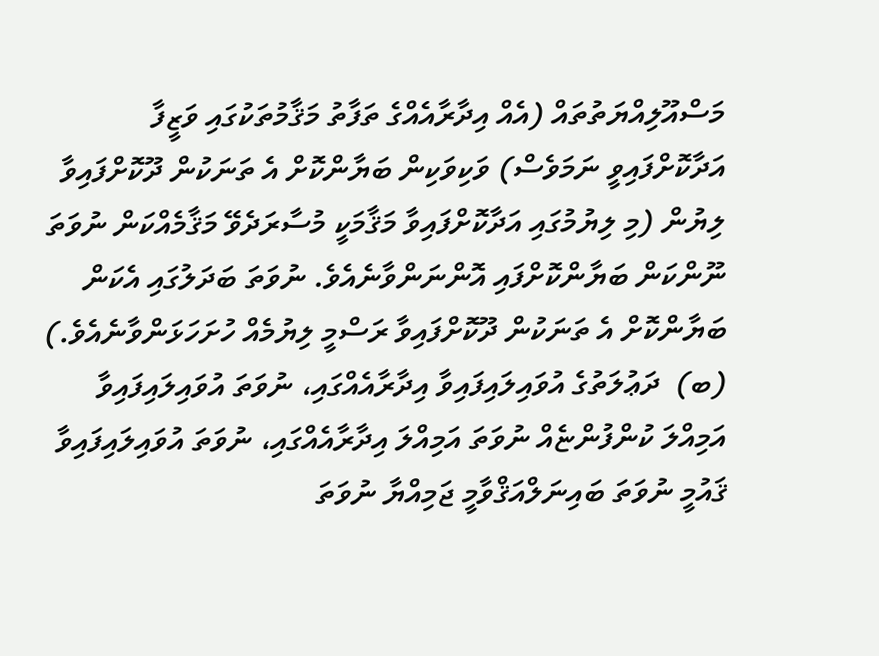މަސްއޫލިއްޔަތުތައް (އެއް އިދާރާއެއްގެ ތަފާތު މަޤާމުތަކުގައި ވަޒީފާ އަދާކޮށްފައިވީ ނަމަވެސް) ވަކިވަކިން ބަޔާންކޮށް އެ ތަނަކުން ދޫކޮށްފައިވާ ލިޔުން (މި ލިޔުމުގައި އަދާކޮށްފައިވާ މަޤާމަކީ މުސާރަދެވޭ މަޤާމެއްކަން ނުވަތަ ނޫންކަން ބަޔާންކޮށްފައި އޮންނަންވާނެއެވެ. ނުވަތަ ބަދަލުގައި އެކަން ބަޔާންކޮށް އެ ތަނަކުން ދޫކޮށްފައިވާ ރަސްމީ ލިޔުމެއް ހުށަހަޅަންވާނެއެވެ.)
(ބ)  ދަޢުލަތުގެ އުވައިލައިފައިވާ އިދާރާއެއްގައި، ނުވަތަ އުވައިލައިފައިވާ އަމިއްލަ ކުންފުންޏެއް ނުވަތަ އަމިއްލަ އިދާރާއެއްގައި، ނުވަތަ އުވައިލައިފައިވާ ޤައުމީ ނުވަތަ ބައިނަލްއަޤްވާމީ ޖަމިއްޔާ ނުވަތަ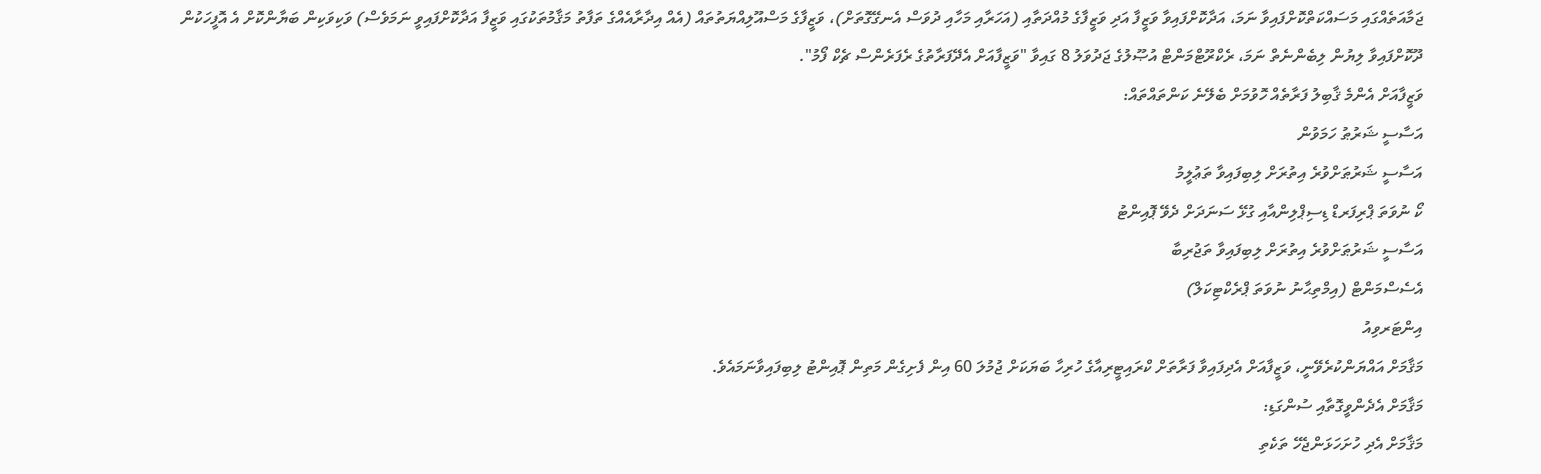ޖަމާއަތެއްގައި މަސައްކަތްކޮށްފައިވާ ނަމަ، އަދާކޮށްފައިވާ ވަޒީފާ އަދި ވަޒީފާގެ މުއްދަތާއި (އަހަރާއި މަހާއި ދުވަސް އެނގޭގޮތަށް)، ވަޒީފާގެ މަސްއޫލިއްޔަތުތައް (އެއް އިދާރާއެއްގެ ތަފާތު މަޤާމުތަކުގައި ވަޒީފާ އަދާކޮށްފައިވީ ނަމަވެސް) ވަކިވަކިން ބަޔާންކޮށް އެ އޮފީހަކުން ދޫކޮށްފައިވާ ލިޔުން ލިބެންނެތް ނަމަ، ރެކްރޫޓްމަންޓް އުޞޫލުގެ ޖަދުވަލު 8 ގައިވާ "ވަޒީފާއަށް އެދޭފަރާތުގެ ރެފަރެންސް ޗެކް ފޯމު".
ވަޒީފާއަށް އެންމެ ޤާބިލު ފަރާތެއް ހޮވުމަށް ބެލޭނެ ކަންތައްތައް:
އަސާސީ ޝަރުޠު ހަމަވުން
އަސާސީ ޝަރުޠަށްވުރެ އިތުރަށް ލިބިފައިވާ ތަޢުލީމު
ކޯ ނުވަތަ ޕްރިފަރޑް ޑިސިޕްލިންއާއި ގުޅޭ ސަނަދަށް ދެވޭ ޕޮއިންޓު
އަސާސީ ޝަރުޠަށްވުރެ އިތުރަށް ލިބިފައިވާ ތަޖުރިބާ
އެސެސްމަންޓް (އިމްތިޙާނު ނުވަތަ ޕްރެކްޓިކަލް)
އިންޓަރވިއު
މަޤާމަށް އައްޔަންކުރެވޭނީ، ވަޒީފާއަށް އެދިފައިވާ ފަރާތަށް ކްރައިޓީރިއާގެ ހުރިހާ ބަޔަކަށް ޖުމުލަ 60 އިން ފެށިގެން މަތިން ޕޮއިންޓު ލިބިފައިވާނަމައެވެ.
މަޤާމަށް އެދެންވީގޮތާއި ސުންގަޑި:
މަޤާމަށް އެދި ހުށަހަޅަންޖެހޭ ތަކެތި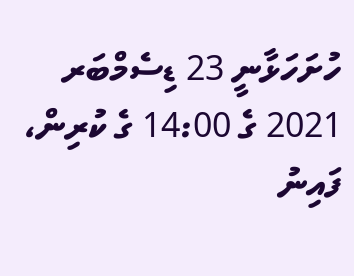ހުށަހަޅާނީ 23 ޑިސެމްބަރ 2021 ގެ 14:00 ގެ ކުރިން، ފައިނު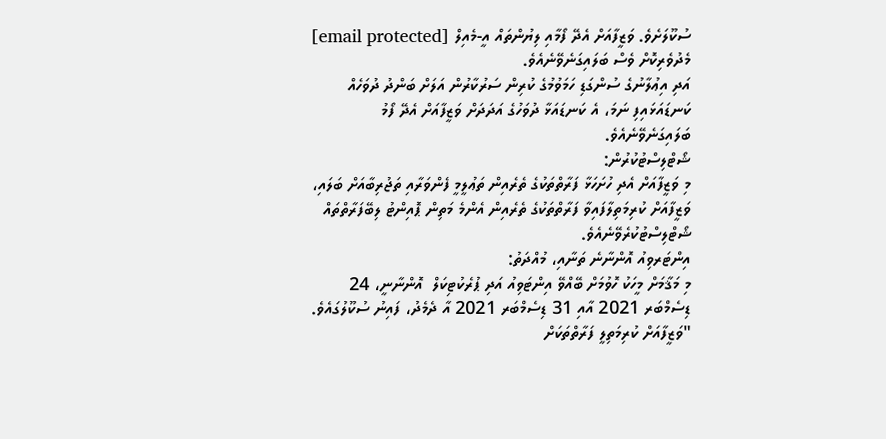ސުކޫލަށެވެ. ވަޒީފާއަށް އެދޭ ފޯމާއި ލިޔުންތައް އީ-މެއިލް [email protected] މެދުވެރިކޮށް ވެސް ބަލައިގަނެވޭނެއެވެ.
އަދި އިޢުލާނުގެ ސުންގަޑި ހަމަވުމުގެ ކުރިން ސަރުކާރުން އަލަށް ބަންދު ދުވަހެއް ކަނޑައަޅައިފި ނަމަ، އެ ކަނޑައަޅާ ދުވަހުގެ އަދަދަށް ވަޒީފާއަށް އެދޭ ފޯމު ބަލައިގަނެވޭނެއެވެ.
ޝޯޓްލިސްޓުކުރުން:
މި ވަޒީފާއަށް އެދި ހުށަހަޅާ ފަރާތްތަކުގެ ތެރެއިން ތަޢުލީމީ ފެންވަރާއި ތަޖުރިބާއަށް ބަލައި، ވަޒީފާއަށް ކުރިމަތިލާފައިވާ ފަރާތްތަކުގެ ތެރެއިން އެންމެ މަތިން ޕޮއިންޓު ލިބޭފަރާތްތައް ޝޯޓްލިސްޓުކުރެވޭނެއެވެ.
އިންޓަރވިއު އޮންނާނެ ތަނާއި، މުއްދަތު:
މި މަޤާމަށް މީހަކު ހޮވުމަށް ބޭއްވޭ އިންޓަވިއު އަދި ޕުރެކުޓިކަލް  އޮންނާނީ، 24 ޑިސެމްބަރ 2021 އާއި 31 ޑިސެމްބަރ 2021 އާ ދެމެދު، ފައިނު ސުކޫލުގައެވެ.
"ވަޒީފާއަށް ކުރިމަތިލީ ފަރާތްތަކަށް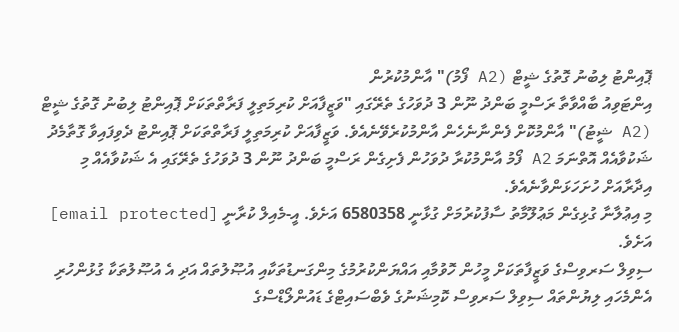ޕޮއިންޓު ލިބުނު ގޮތުގެ ޝީޓް (A2 ފޯމު)" އާންމުކުރުން
އިންޓަވިއު ބާއްވާތާ ރަސްމީ ބަންދު ނޫން 3 ދުވަހުގެ ތެރޭގައި "ވަޒީފާއަށް ކުރިމަތިލީ ފަރާތްތަކަށް ޕޮއިންޓު ލިބުނު ގޮތުގެ ޝީޓް (A2 ޝީޓު)" އާންމުކޮށް ފެންނާނެހެން އާންމުކުރެވޭނެއެވެ. ވަޒީފާއަށް ކުރިމަތިލީ ފަރާތްތަކަށް ޕޮއިންޓު ދެވިފައިވާ ގޮތާމެދު ޝަކުވާއެއް އޮތްނަމަ A2 ފޯމު އާންމުކުރާ ދުވަހުން ފެށިގެން ރަސްމީ ބަންދު ނޫން 3 ދުވަހުގެ ތެރޭގައި އެ ޝަކުވާއެއް މި އިދާރާއަށް ހުށަހަޅަންވާނެއެވެ.
މި އިޢުލާނާ ގުޅިގެން މަޢުލޫމާތު ސާފުކުރުމަށް ގުޅާނީ 6580358 އަށެވެ. އީ-މެއިލް ކުރާނީ [email protected] އަށެވެ.
ސިވިލް ސަރވިސްގެ ވަޒީފާތަކަށް މީހުން ހޮވުމާއި އައްޔަންކުރުމުގެ މިންގަނޑުތަކާއި އުޞޫލުތައް އަދި އެ އުޞޫލުތަކާ ގުޅުންހުރި އެންމެހައި ލިޔުންތައް ސިވިލް ސަރވިސް ކޮމިޝަނުގެ ވެބްސައިޓްގެ ޑައުންލޯޑްސްގެ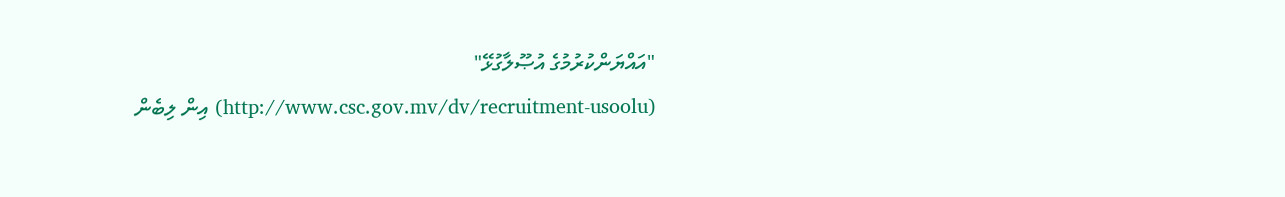"އައްޔަންކުރުމުގެ އުޞޫލާގުޅޭ" (http://www.csc.gov.mv/dv/recruitment-usoolu) އިން ލިބެން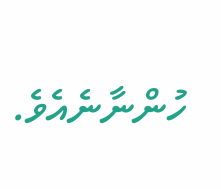ހުންނާނެއެވެ.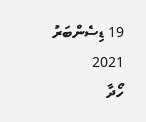19 ޑިސެންބަރު 2021
ހޯދާ